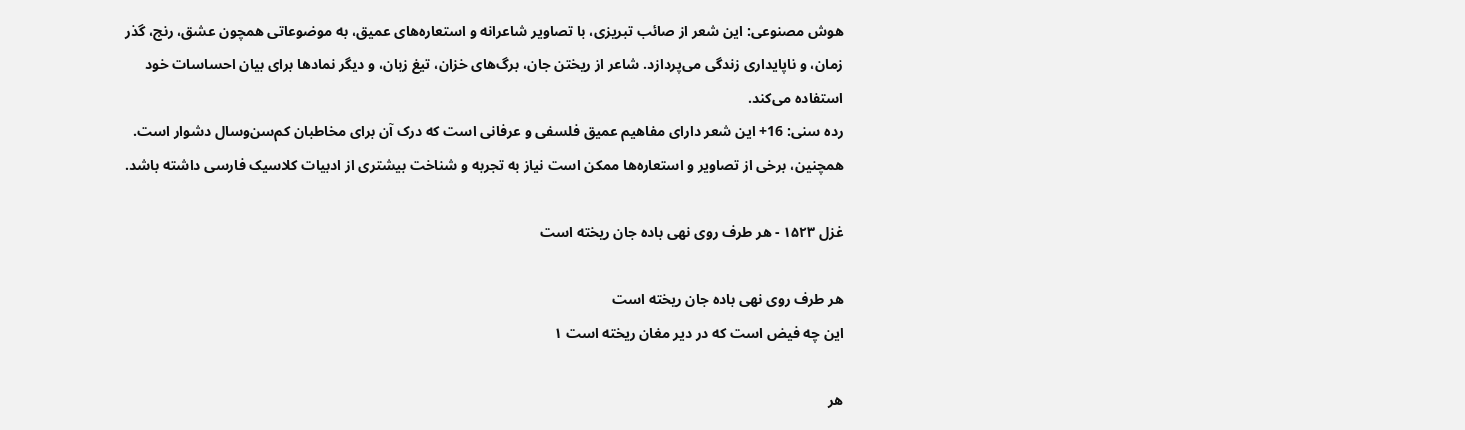هوش مصنوعی: این شعر از صائب تبریزی، با تصاویر شاعرانه و استعاره‌های عمیق، به موضوعاتی همچون عشق، رنج، گذر زمان، و ناپایداری زندگی می‌پردازد. شاعر از ریختن جان، برگ‌های خزان، تیغ زبان، و دیگر نمادها برای بیان احساسات خود استفاده می‌کند.
رده سنی: 16+ این شعر دارای مفاهیم عمیق فلسفی و عرفانی است که درک آن برای مخاطبان کم‌سن‌وسال دشوار است. همچنین، برخی از تصاویر و استعاره‌ها ممکن است نیاز به تجربه و شناخت بیشتری از ادبیات کلاسیک فارسی داشته باشد.

غزل ۱۵۲۳ - هر طرف روی نهی باده جان ریخته است

هر طرف روی نهی باده جان ریخته است
این چه فیض است که در دیر مغان ریخته است ۱

هر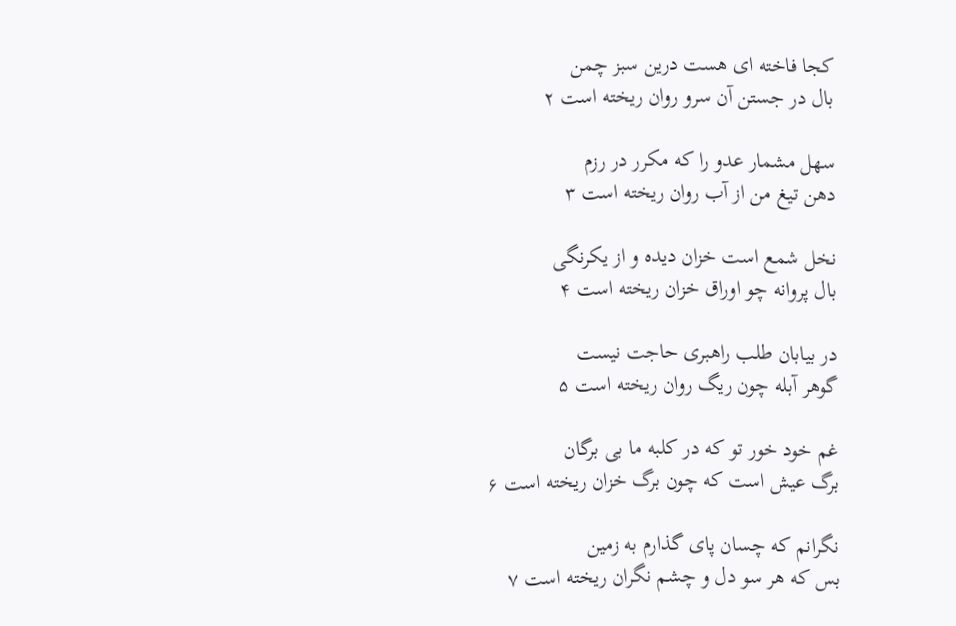کجا فاخته ای هست درین سبز چمن
بال در جستن آن سرو روان ریخته است ۲

سهل مشمار عدو را که مکرر در رزم
دهن تیغ من از آب روان ریخته است ۳

نخل شمع است خزان دیده و از یکرنگی
بال پروانه چو اوراق خزان ریخته است ۴

در بیابان طلب راهبری حاجت نیست
گوهر آبله چون ریگ روان ریخته است ۵

غم خود خور تو که در کلبه ما بی برگان
برگ عیش است که چون برگ خزان ریخته است ۶

نگرانم که چسان پای گذارم به زمین
بس که هر سو دل و چشم نگران ریخته است ۷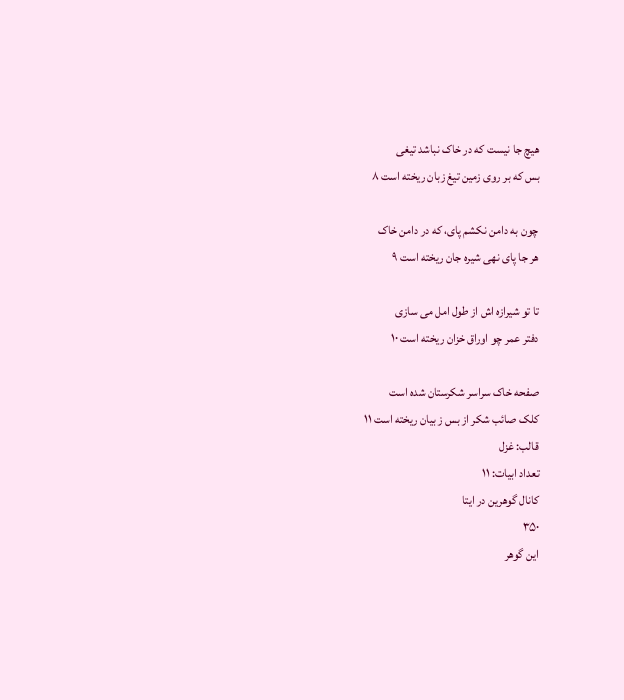هیچ جا نیست که در خاک نباشد تیغی
بس که بر روی زمین تیغ زبان ریخته است ۸

چون به دامن نکشم پای، که در دامن خاک
هر جا پای نهی شیره جان ریخته است ۹

تا تو شیرازه اش از طول امل می سازی
دفتر عمر چو اوراق خزان ریخته است ۱۰

صفحه خاک سراسر شکرستان شده است
کلک صائب شکر از بس ز بیان ریخته است ۱۱
قالب: غزل
تعداد ابیات: ۱۱
کانال گوهرین در ایتا
۳۵۰
این گوهر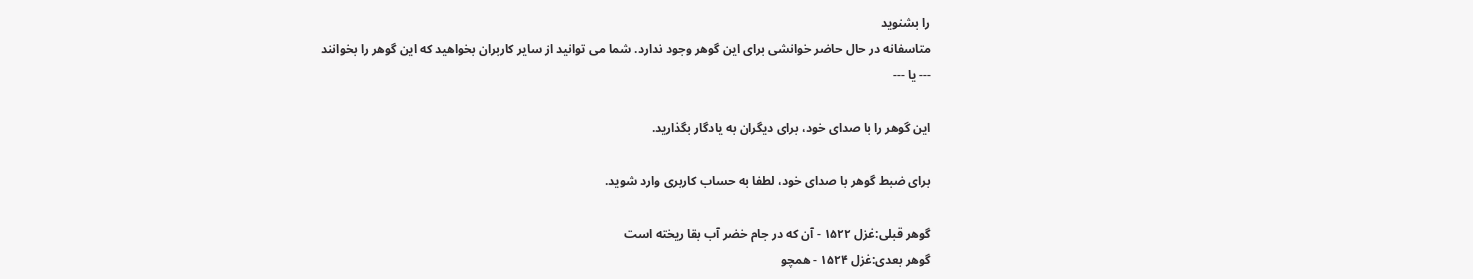را بشنوید
متاسفانه در حال حاضر خوانشی برای این گوهر وجود ندارد. شما می توانید از سایر کاربران بخواهید که این گوهر را بخوانند
--- یا ---

این گوهر را با صدای خود، برای دیگران به یادگار بگذارید.

برای ضبط گوهر با صدای خود، لطفا به حساب کاربری وارد شوید.

گوهر قبلی:غزل ۱۵۲۲ - آن که در جام خضر آب بقا ریخته است
گوهر بعدی:غزل ۱۵۲۴ - همچو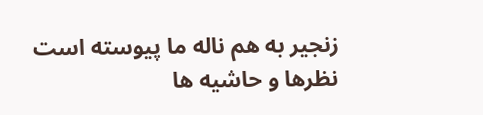زنجیر به هم ناله ما پیوسته است
نظرها و حاشیه ها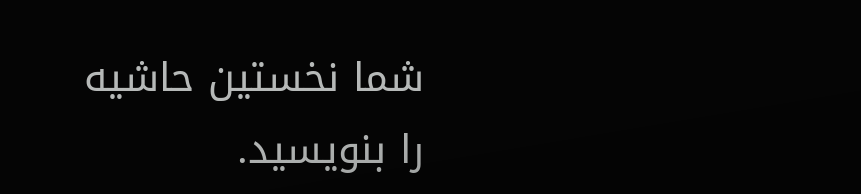شما نخستین حاشیه را بنویسید.